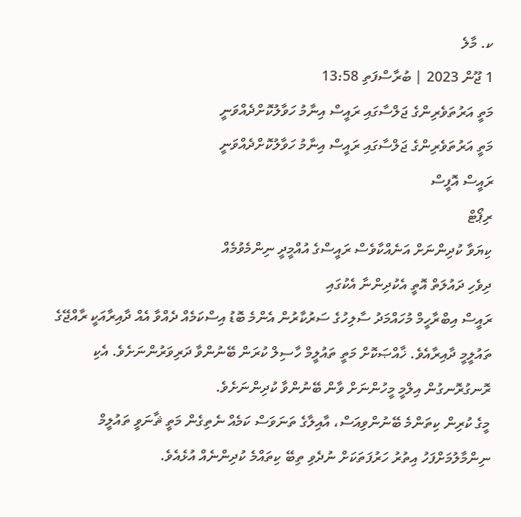ކ. މާލެ
1 ޖޫން 2023 | ބުރާސްފަތި 13:58
މަތީ އަރުތަވެރިންގެ ޖަލްސާގައި ރައީސް އިނާމު ހަވާލުކޮށްދެއްވަނީ
މަތީ އަރުތަވެރިންގެ ޖަލްސާގައި ރައީސް އިނާމު ހަވާލުކޮށްދެއްވަނީ
ރައީސް އޮފީސް
ރިޕޯޓް
ކިޔަވާ ކުދިންނަށް އަނެއްކާވެސް ރައީސްގެ އުއްމީދީ ނިންމެވުމެއް
ދިވެހި ދައުލަތް އޮތީ އެކުދިންނާ އެކުގައި
ރައީސް އިބްރާހީމް މުހައްމަދު ސާލިހުގެ ސަރުކާރުން އެންމެ ބޮޑު އިސްކަމެއް ދެއްވާ އެއް ދާއިރާއަކީ ރާއްޖޭގެ ތައުލީމީ ދާއިރާއެވެ. ޚާއްޞަކޮށް މަތީ ތައުލީމް ހާސިލް ކުރަން ބޭނުންވާ ދަރިވަރުންނަށެވެ. އެކި ރޮނގުރޮނގުން އިލްމީ މީހުންނަށް ވާން ބޭނުންވާ ކުދިންނަށެވެ.
މީގެ ކުރިން ކިތަންމެ ބޭނުންވިއަސް، އާއިލާގެ ތަނަވަސް ކަމެއް ނެތިގެން މަތީ ޘާނަވީ ތައުލީމް ނިންމާލުމަށްފަހު އިތުރު ހަރުފަތަކަށް ނުދެވި ތިބޭ ކިތައްމެ ކުދިންނެއް އުޅެއެވެ.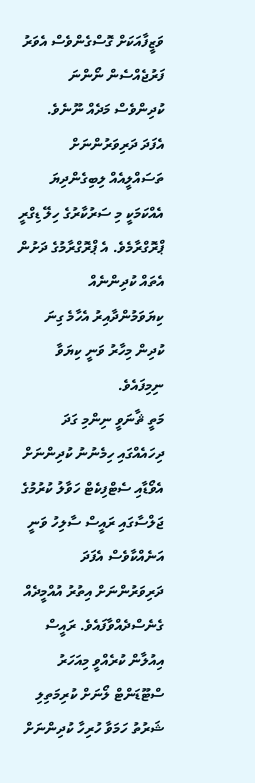ވަޒީފާއަކަށް ގޮސްގެންވެސް އެވަރު ފަރުޖެއްސެން ނޯންނަ ކުދިންވެސް މަދެއް ނޫނެވެ.
އެފަދަ ދަރިވަރުންނަށް ތަސައްލީއެއް ލިބިގެންދިޔަ އެއްކަމަކީ މި ސަރުކާރުގެ ހިލޭ ޑިގްރީ ޕްރޮގްރާމެވެ. އެ ޕްރޮގްރާމުގެ ދަށުން އެތައް ކުދިންނެއް ކިޔަވަމުންދާއިރު އެހާމެ ގިނަ ކުދިން މިހާރު ވަނީ ކިޔަވާ ނިމިފައެވެ.
މަތީ ޘާނަވީ ނިންމި ގަދަ ދިހައެއްގައި ހިމެނުނު ކުދިންނަށް އެވޯޑާއި ސެޓްފިކެޓް ހަވާލު ކުރުމުގެ ޖަލްސާގައި ރައީސް ސާލިހު ވަނީ އަނެއްކާވެސް އެފަދަ ދަރިވަރުންނަށް އިތުރު އުއްމީދެއް ގެނެސްދެއްވާފައެވެ. ރައީސް އިއުލާން ކުރެއްވީ މިއަހަރު ސްޓޫޑަންޓް ލޯނަށް ކުރިމަތިލި ޝަރުތު ހަމަވާ ހުރިހާ ކުދިންނަށް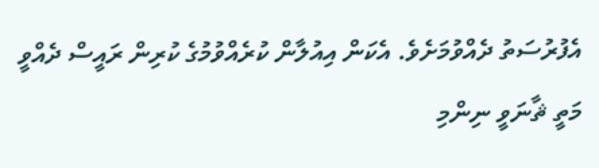އެފުރުސަތު ދެއްވުމަށެވެ. އެކަން އިއުލާން ކުރެއްވުމުގެ ކުރިން ރައީސް ދެއްވީ މަތީ ޘާނަވީ ނިންމި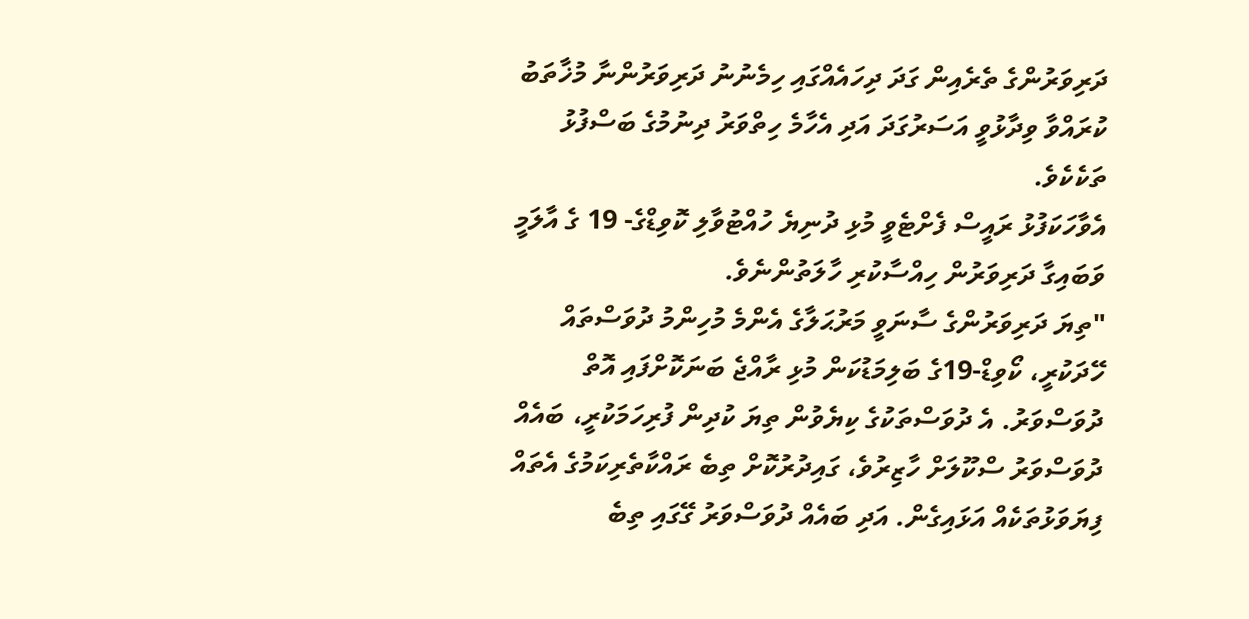ދަރިވަރުންގެ ތެރެއިން ގަދަ ދިހައެއްގައި ހިމެނުނު ދަރިވަރުންނާ މުޚާތަބު ކުރައްވާ ވިދާޅުވީ އަސަރުގަދަ އަދި އެހާމެ ހިތްވަރު ދިނުމުގެ ބަސްފުޅު ތަކެކެވެ.
އެވާހަކަފުޅު ރައީސް ފެށްޓެވީ މުޅި ދުނިޔެ ހުއްޓުވާލި ކޮވިޑްގެ- 19 ގެ އާލަމީ ވަބައިގާ ދަރިވަރުން ހިއްސާކުރި ހާލަތުންނެވެ.
"ތިޔަ ދަރިވަރުންގެ ސާނަވީ މަރުޙަލާގެ އެންމެ މުހިންމު ދުވަސްތައް ހޭދަކުރީ، ކޯވިޑް-19ގެ ބަލިމަޑުކަން މުޅި ރާއްޖެ ބަނަކޮށްފައި އޮތް ދުވަސްވަރު. އެ ދުވަސްތަކުގެ ކިޔެވުން ތިޔަ ކުދިން ފުރިހަމަކުރީ، ބައެއް ދުވަސްވަރު ސްކޫލަށް ހާޒިރުވެ، ގައިދުރުކޮށް ތިބެ ރައްކާތެރިކަމުގެ އެތައް ފިޔަވަޅުތަކެއް އަޅައިގެން. އަދި ބައެއް ދުވަސްވަރު ގޭގައި ތިބެ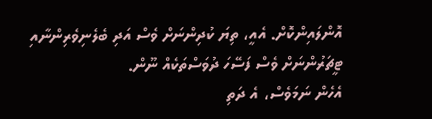އޮންލައިންކޮށް. އެއީ، ތިޔަ ކުދިންނަށް ވެސް އަދި ބެލެނިވެރިންނާއި ޓީޗަރުންނަށް ވެސް ފަސޭހަ ދުވަސްތަކެއް ނޫން.
އެހެން ނަމަވެސް، އެ ދަތި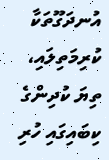އުނދަގޫތަކާ ކުރިމަތިލައި، ތިޔަ ކުދިންގެ ކިބައިގައި ހުރި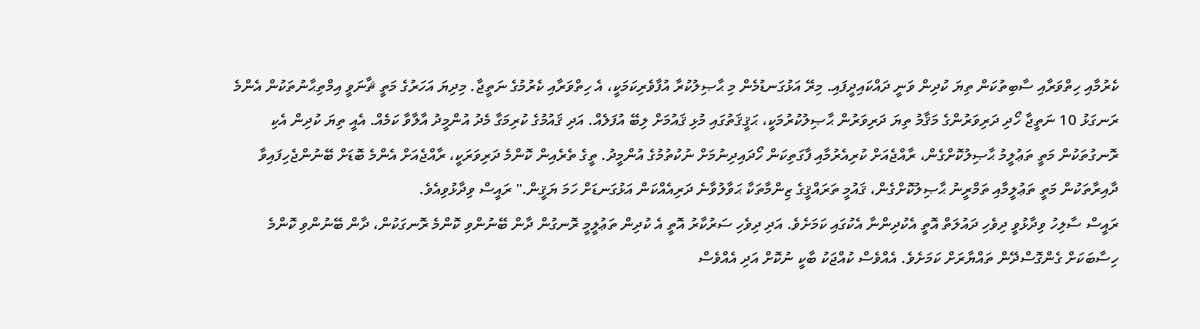ކެރުމާއި ހިތްވަރާއި ސާބިތުކަން ތިޔަ ކުދިން ވަނީ ދައްކައިދީފައި. މިރޭ އަޅުގަނޑުމެން މި ޙާޞިލުކުރާ އުފާވެރިކަމަކީ، އެ ހިތްވަރާއި ކެރުމުގެ ނަތީޖާ. މިދިޔަ އަހަރުގެ މަތީ ޘާނަވީ އިމްތިޙާނުތަކުން އެންމެ ރަނގަޅު 10 ނަތީޖާ ހޯދި ދަރިވަރުންގެ މަޤާމު ތިޔަ ދަރިވަރުން ޙާޞިލުކުރުމަކީ، ޙަޤީޤަތުގައި މުޅި ޤައުމަށް ލިބޭ އުފަލެއް. އަދި ޤައުމުގެ ކުރިމަގާ މެދު އުންމީދު އާލާވާ ކަމެއް. އެއީ ތިޔަ ކުދިން އެކި ރޮނގުތަކުން މަތީ ތަޢުލީމު ޙާޞިލުކޮށްގެން، ރާއްޖެއަށް ކުރިއެރުމާއި ފާގަތިކަން ހޯދައިދިނުމަށް ނުކުތުމުގެ އުންމީދު. ތީގެ ތެރެއިން ކޮންމެ ދަރިވަރަކީ، ރާއްޖެއަށް އެންމެ ބޮޑަށް ބޭނުންޖެހިފައިވާ ދާއިރާތަކުން މަތީ ތަޢުލީމާއި ތަމްރީނު ޙާޞިލުކޮށްގެން، ޤައުމީ ތަރައްޤީގެ ޒިންމާތަކާ ޙަވާލުވާނެ ދަރިއެއްކަން އަޅުގަނޑަށް ހަމަ ޔަޤީން." ރައީސް ވިދާޅުވިއެވެ.
ރައީސް ސާލިހު ވިދާޅުވީ ދިވެހި ދައުލަތް އޮތީ އެކުދިންނާ އެކުގައި ކަމަށެވެ. އަދި ދިވެހި ސަރުކާރު އޮތީ އެ ކުދިން ތަޢުލީމީ ރޮނގުން ދާން ބޭނުންވި ކޮންމެ ރޮނގަކުން، ދާން ބޭނުންވި ކޮންމެ ހިސާބަކަށް ގެންގޮސްދޭން ތައްޔާރަށް ކަމަށެވެ. އެއްވެސް ކުއްޖަކު ބާކީ ނުކޮށް އަދި އެއްވެސް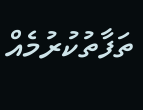ތަފާތުކުރުމެއް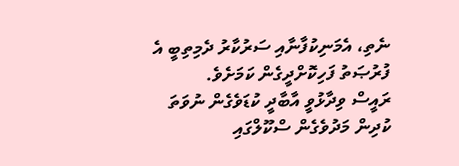ނެތި، އެމަނިކުފާނާއި ސަރުކާރު ދެމިތިބީ އެ ފުރުޞަތު ފަހިކޮށްދީގެން ކަމަށެވެ.
ރައީސް ވިދާޅުވީ އާބާދީ ކުޑަވެގެން ނުވަތަ ކުދިން މަދުވެގެން ސްކޫލްގައި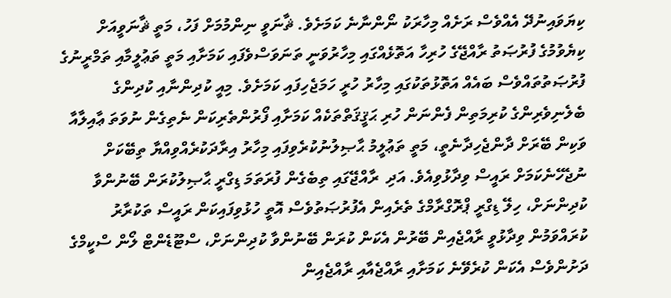ކިޔަވައިނުދޭ އެއްވެސް ރަށެއް މިހާރަކު ނޯންނާނެ ކަމަށެވެ. ޘާނަވީ ނިންމުމަށް ފަހު، މަތީ ޘާނަވީއަށް ކިޔެވުމުގެ ފުރުޞަތު ރާއްޖޭގެ ހުރިހާ އަތޮޅެއްގައި މިހާރުވަނީ ތަނަވަސްވެފައި ކަމަށާއި މަތީ ތަޢުލީމާއި ތަމްރީނުގެ ފުރުޞަތުތައްވެސް ބައެއް އަތޮޅުތަކުގައި މިހާރު ހުރީ ހަމަޖެހިފައި ކަމަށެވެ. މިއީ ކުދިންނާއި ކުދިންގެ ބެލެނިވެރިންގެ ކުރިމަތިން ފެންނަން ހުރި ޙަޤީޤަތްތަކެއް ކަމަށާއި ފޯރުންތެރިކަން ނެތިގެން ނުވަތަ ޢާއިލާއާ ވަކިން ބޭރަށް ދާންޖެހިދާނެތީ، މަތީ ތަޢުލީމު ޙާޞިލުނުކުރެވިފައި މިހާރު އިރާދަކުރެއްވިއްޔާ ތިބޭކަށް ނުޖެހޭނެކަމަށް ރައީސް ވިދާޅުވިއެވެ. އަދި  ރާއްޖޭގައި ތިބެގެން ފުރަތަމަ ޑިގްރީ ޙާޞިލުކުރަން ބޭނުންވާ ކުދިންނަށް، ހިލޭ ޑިގްރީ ޕްރޮގްރާމްގެ ތެރެއިން އެފުރުޞަތުވެސް އޮތީ ހުޅުވިފައިކަން ރައީސް ތަކުރާރު ކުރައްވަމުން ވިދާޅުވީ ރާއްޖެއިން ބޭރުން އެކަން ކުރަން ބޭނުންވާ ކުދިންނަށް، ސްޓޫޑެންޓް ލޯން ސްކީމްގެ ދަށުންވެސް އެކަން ކުރެވޭނެ ކަމަށާއި ރާއްޖެއާއި ރާއްޖެއިން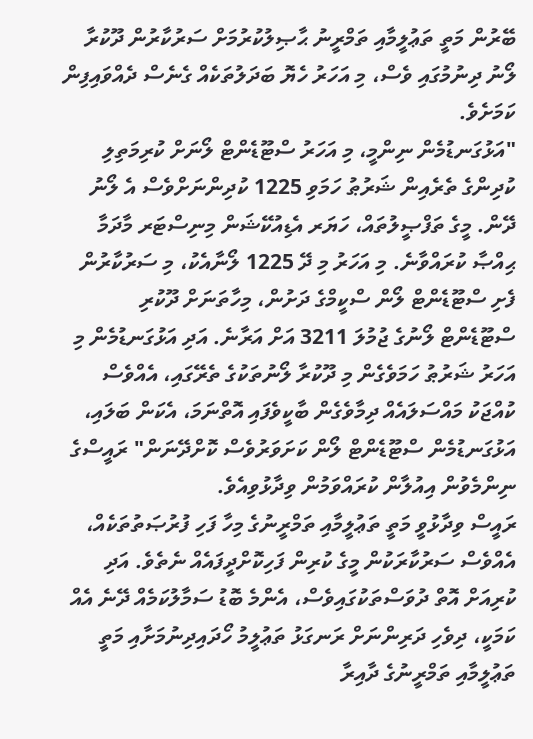ބޭރުން މަތީ ތަޢުލީމާއި ތަމްރީނު ޙާޞިލުކުރުމަށް ސަރުކާރުން ދޫކުރާ ލޯނު ދިނުމުގައި ވެސް، މި އަހަރު ހެޔޮ ބަދަލުތަކެއް ގެނެސް ދެއްވައިފިން ކަމަށެވެ.
"އަޅުގަނޑުމެން ނިންމީ، މި އަހަރު ސްޓޫޑެންޓް ލޯނަށް ކުރިމަތިލި ކުދިންގެ ތެރެއިން ޝަރުޠު ހަމަވި 1225 ކުދިންނަށްވެސް އެ ލޯނު ދޭން. މީގެ ތަފްޞީލުތައް، ހަޔަރ އެޑިއުކޭޝަން މިނިސްޓަރ މާދަމާ ޙިއްޞާ ކުރައްވާނެ. މި އަހަރު މި ދޭ 1225 ލޯނާއެކު، މި ސަރުކާރުން ފެށި ސްޓޫޑެންޓް ލޯން ސްކީމްގެ ދަށުން، މިހާތަނަށް ދޫކުރި ސްޓޫޑެންޓް ލޯނުގެ ޖުމުލަ 3211 އަށް އަރާނެ. އަދި އަޅުގަނޑުމެން މި އަހަރު ޝަރުޠު ހަމަވެގެން މި ދޫކުރާ ލޯނުތަކުގެ ތެރޭގައި، އެއްވެސް ކުއްޖަކު މައްސަލައެއް ދިމާވެގެން ބާކީވެފައި އޮތްނަމަ، އެކަން ބަލައި، އަޅުގަނޑުމެން ސްޓޫޑެންޓް ލޯން ކަށަވަރުވެސް ކޮށްދޭނަން" ރައީސްގެ ނިންމެވުން އިއުލާން ކުރައްވަމުން ވިދާޅުވިއެވެ.
ރައީސް ވިދާޅުވީ މަތީ ތަޢުލީމާއި ތަމްރީނުގެ މިހާ ފަހި ފުރުޞަތުތަކެއް، އެއްވެސް ސަރުކާރަކުން މީގެ ކުރިން ފަހިކޮށްދީފައެއް ނެތެވެ. އަދި ކުރިއަށް އޮތް ދުވަސްތަކުގައިވެސް، އެންމެ ބޮޑު ސަމާލުކަމެއް ދޭނެ އެއް ކަމަކީ، ދިވެހި ދަރިންނަށް ރަނގަޅު ތަޢުލީމު ހޯދައިދިނުމަށާއި މަތީ ތަޢުލީމާއި ތަމްރީނުގެ ދާއިރާ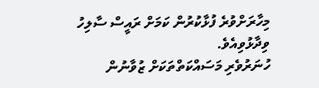މިހާރަށްވުރެ ފުޅާކުރުން ކަމަށް ރައީސް ސާލިހު ވިދާޅުވިއެވެ.
ހުނަރުވެރި މަސައްކަތްތަކަށް ޒުވާނުން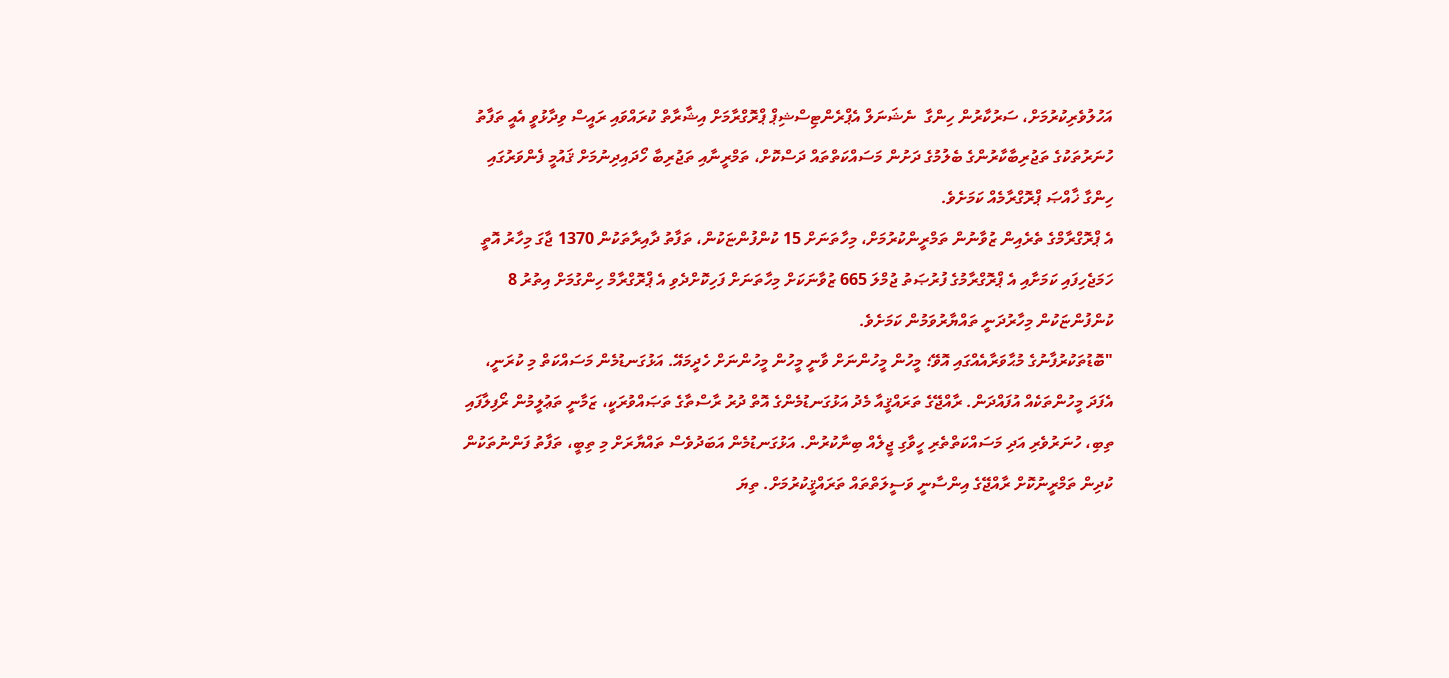އަހުލުވެރިކުރުމަށް، ސަރުކާރުން ހިންގާ  ނެޝަނަލް އެޕްރެންޓިސްޝިޕް ޕްރޮގްރާމަށް އިޝާރާތް ކުރައްވައި ރައީސް ވިދާޅުވީ އެއީ ތަފާތު ހުނަރުތަކުގެ ތަޖުރިބާކާރުންގެ ބެލުމުގެ ދަށުން މަސައްކަތްތައް ދަސްކޮށް، ތަމްރީނާއި ތަޖުރިބާ ހޯދައިދިނުމަށް ޤައުމީ ފެންވަރުގައި ހިންގާ ޚާއްޞަ ޕްރޮގްރާމެއް ކަމަށެވެ.
އެ ޕްރޮގްރާމްގެ ތެރެއިން ޒުވާނުން ތަމްރީންކުރުމަށް، މިހާތަނަށް 15 ކުންފުންޏަކުން، ތަފާތު ދާއިރާތަކުން 1370 ޖާގަ މިހާރު އޮތީ ހަމަޖެހިފައި ކަމަށާއި އެ ޕްރޮގްރާމުގެ ފުރުޞަތު ޖުމްލަ 665 ޒުވާނަކަށް މިހާތަނަށް ފަހިކޮށްދެވި އެ ޕްރޮގްރާމް ހިންގުމަށް އިތުރު 8 ކުންފުންޏަކުން މިހާރުދަނީ ތައްޔާރުވަމުން ކަމަށެވެ.
"ބޮޑުތަކުރުފާނުގެ މުޙާވަރާއެއްގައި އޮވޭ؛ މީހުން މީހުންނަށް ވާނީ މީހުން މީހުންނަށް ހެދީމައޭ. އަޅުގަނޑުމެން މަސައްކަތް މި ކުރަނީ، އެފަދަ މީހުންތަކެއް އުފައްދަން. ރާއްޖޭގެ ތަރައްޤީއާ މެދު އަޅުގަނޑުމެންގެ އޮތް ދުރު ރާސްތާގެ ތަޞައްވުރަކީ، ޒަމާނީ ތަޢުލީމުން ރޯފިލާފައި ތިބި، ހުނަރުވެރި އަދި މަސައްކަތްތެރި ހީވާގި ޖީލެއް ބިނާކުރުން. އަޅުގަނޑުމެން އަބަދުވެސް ތައްޔާރަށް މި ތިބީ، ތަފާތު ފަންނުތަކުން ކުދިން ތަމްރީނުކޮށް ރާއްޖޭގެ އިންސާނީ ވަސީލަތްތައް ތަރައްޤީކުރުމަށް. ތިޔަ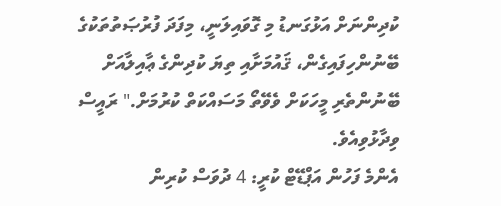ކުދިންނަށް އަޅުގަނޑު މި ގޮވައިލަނީ، މިފަދަ ފުރުޞަތުތަކުގެ ބޭނުންހިފައިގެން، ޤައުމަށާއި ތިޔަ ކުދިންގެ ޢާއިލާއަށް ބޭނުންތެރި މީހަކަށް ވެވޭތޯ މަސައްކަތް ކުރުމަށް." ރައީސް ވިދާޅުވިއެވެ.
އެންމެ ފަހުން އަޕްޑޭޓް ކުރީ: 4 ދުވަސް ކުރިން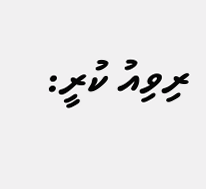ރިވިއު ކުރީ: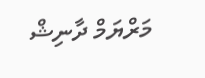މަރްޔަމް ދާނިޝް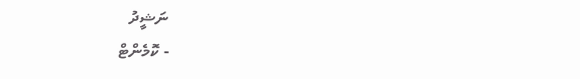ނަޝީދު
- ކޮމެންޓް